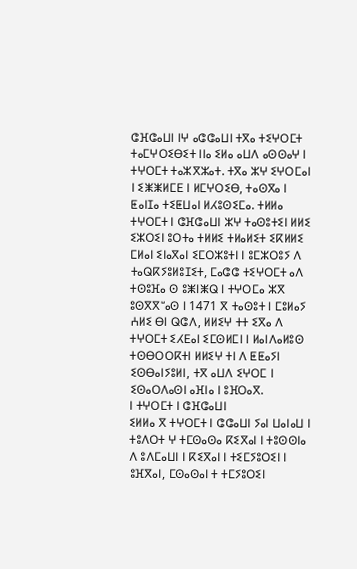ⵛⴼⵛⴰⵡⵏ ⵏⵖ ⴰⵛⵛⴰⵡⵏ ⵜⴳⴰ ⵜⵉⵖⵔⵎⵜ ⵜⴰⵎⵖⵔⵉⴱⵉⵜ ⵏⵏⴰ ⵉⵍⴰ ⴰⵡⴷ ⴰⵙⵙⴰⵖ ⵏ ⵜⵖⵔⵎⵜ ⵜⴰⵣⴳⵣⴰⵜ. ⵜⴳⴰ ⵣⵖ ⵉⵖⵔⵎⴰⵏ ⵏ ⵉⵥⵥⵍⵎⴹ ⵏ ⵍⵎⵖⵔⵉⴱ, ⵜⴰⵙⴳⴰ ⵏ ⵟⴰⵏⵊⴰ ⵜⵉⵟⵡⴰⵏ ⵍⵃⵓⵙⵉⵎⴰ. ⵜⵍⵍⴰ ⵜⵖⵔⵎⵜ ⵏ ⵛⴼⵛⴰⵡⵏ ⵣⵖ ⵜⴰⵙⵓⵜⵉⵏ ⵍⵍⵉ ⵉⵣⵔⵉⵏ ⵓⵔⵜⴰ ⵜⵍⵍⵉ ⵜⵍⴰⵍⵉⵜ ⵉⴽⵍⵍⵉ ⵎⵍⴰⵏ ⵉⵏⴰⴳⴰⵏ ⵉⵎⵔⵣⵓⵜⵏ ⵏ ⵓⵎⵣⵔⵓⵢ ⴷ ⵜⴰⵕⴽⵢⵓⵍⵓⵊⵉⵜ, ⵎⴰⵛⵛ ⵜⵉⵖⵔⵎⵜ ⴰⴷ ⵜⵙⵓⴼⴰ ⵙ ⵓⵥⵏⵥⵕ ⵏ ⵜⵖⵔⵎⴰ ⵣⴳ ⵓⵙⴳⴳⵯⴰⵙ ⵏ 1471 ⴳ ⵜⴰⵙⵓⵜ ⵏ ⵎⵓⵍⴰⵢ ⵄⵍⵉ ⴱⵏ ⵕⵛⴷ, ⵍⵍⵉⵖ ⵜⵜ ⵉⴳⴰ ⴷ ⵜⵖⵔⵎⵜ ⵉⵃⴹⴰⵏ ⵉⵎⵙⵍⵎⵏ ⵏ ⵍⴰⵏⴷⴰⵍⵓⵙ ⵜⵙⴱⵔⵔⴽⵜⵏ ⵍⵍⵉⵖ ⵜⵏ ⴷ ⵟⵟⴰⵢⵏ ⵉⵙⴱⴰⵏⵢⵓⵍⵏ, ⵜⴳ ⴰⵡⴷ ⵉⵖⵔⵎ ⵏ ⵉⵙⴰⵔⴷⴰⵙⵏ ⴰⴼⵏⴰ ⵏ ⵓⴼⵔⴰⴳ.
ⵏ ⵜⵖⵔⵎⵜ ⵏ ⵛⴼⵛⴰⵡⵏ
ⵉⵍⵍⴰ ⴳ ⵜⵖⵔⵎⵜ ⵏ ⵛⵛⴰⵡⵏ ⵢⴰⵏ ⵡⴰⵏⴰⵡ ⵏ ⵜⵓⴷⵔⵜ ⵖ ⵜⵎⵙⴰⵙⴰ ⴽⵉⴳⴰⵏ ⵏ ⵜⵓⵙⵙⵏⴰ ⴷ ⵓⴷⵎⴰⵡⵏ ⵏ ⴽⵉⴳⴰⵏ ⵏ ⵜⵉⵎⵢⵓⵔⵉⵏ ⵏ ⵓⴼⴳⴰⵏ, ⵎⵙⴰⵙⴰⵏ ⵜ ⵜⵎⵢⵓⵔⵉⵏ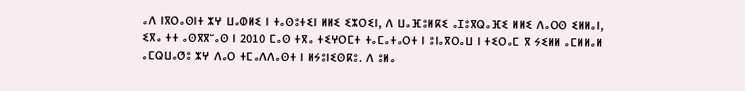ⴰⴷ ⵏⴳⵔⴰⵙⵏⵜ ⵣⵖ ⵡⴰⵀⵍⵉ ⵏ ⵜⴰⵙⵓⵜⵉⵏ ⵍⵍⵉ ⵉⵣⵔⵉⵏ, ⴷ ⵡⴰⴼⵓⵍⴽⵉ ⴰⵊⵓⴳⵕⴰⴼⵉ ⵍⵍⵉ ⴷⴰⵔⵙ ⵉⵍⵍⴰⵏ, ⵉⴳⴰ ⵜⵜ ⴰⵙⴳⴳⵯⴰⵙ ⵏ 2010 ⵎⴰⵙ ⵜⴳⴰ ⵜⵉⵖⵔⵎⵜ ⵜⴰⵎⴰⵜⴰⵔⵜ ⵏ ⵓⵏⴰⴳⵔⴰⵡ ⵏ ⵜⵉⵔⴰⵎ ⴳ ⵢⵉⵍⵍ ⴰⵎⵍⵍⴰⵍ ⴰⵎⵕⵡⴰⵚⵓ ⵣⵖ ⴷⴰⵔ ⵜⵎⴰⴷⴷⴰⵙⵜ ⵏ ⵍⵢⵓⵏⵉⵙⴽⵓ. ⴷ ⵓⵍⴰ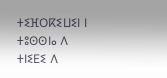ⵜⵉⴼⵔⴽⵉⵡⵉⵏ ⵏ ⵜⵓⵙⵙⵏⴰ ⴷ ⵜⵏⵉⴹⵉ ⴷ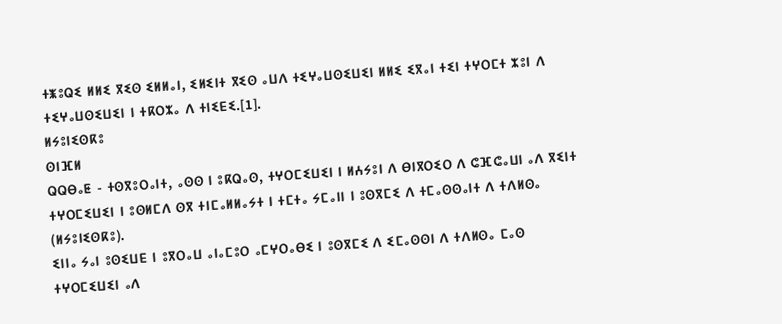ⵜⵥⵓⵕⵉ ⵍⵍⵉ ⴳⵉⵙ ⵉⵍⵍⴰⵏ, ⵉⵍⵉⵏⵜ ⴳⵉⵙ ⴰⵡⴷ ⵜⵉⵖⴰⵡⵙⵉⵡⵉⵏ ⵍⵍⵉ ⵉⴳⴰⵏ ⵜⵉⵏ ⵜⵖⵔⵎⵜ ⵣⵓⵏ ⴷ ⵜⵉⵖⴰⵡⵙⵉⵡⵉⵏ ⵏ ⵜⴽⵔⵣⴰ ⴷ ⵜⵏⵉⴹⵉ.[1].
ⵍⵢⵓⵏⵉⵙⴽⵓ
ⵙⵏⴼⵍ
ⵕⵕⴱⴰⵟ - ⵜⵙⴳⵓⵔⴰⵏⵜ, ⴰⵙⵙ ⵏ ⵓⴽⵕⴰⵙ, ⵜⵖⵔⵎⵉⵡⵉⵏ ⵏ ⵍⵄⵢⵓⵏ ⴷ ⴱⵏⴳⵔⵉⵔ ⴷ ⵛⴼⵛⴰⵡⵏ ⴰⴷ ⴳⵉⵏⵜ ⵜⵖⵔⵎⵉⵡⵉⵏ ⵏ ⵓⵙⵍⵎⴷ ⵙⴳ ⵜⵏⵎⴰⵍⵍⴰⵢⵜ ⵏ ⵜⵎⵜⴰ ⵢⵎⴰⵏⵏ ⵏ ⵓⵙⴳⵎⵉ ⴷ ⵜⵎⴰⵙⵙⴰⵏⵜ ⴷ ⵜⴷⵍⵙⴰ (ⵍⵢⵓⵏⵉⵙⴽⵓ).
ⵉⵏⵏⴰ ⵢⴰⵏ ⵓⵙⵉⵡⴹ ⵏ ⵓⴳⵔⴰⵡ ⴰⵏⴰⵎⵓⵔ ⴰⵎⵖⵔⴰⴱⵉ ⵏ ⵓⵙⴳⵎⵉ ⴷ ⵉⵎⴰⵙⵙⵏ ⴷ ⵜⴷⵍⵙⴰ ⵎⴰⵙ ⵜⵖⵔⵎⵉⵡⵉⵏ ⴰⴷ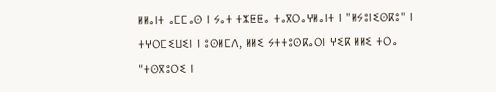ⵍⵍⴰⵏⵜ ⴰⵎⵎⴰⵙ ⵏ ⵢⴰⵜ ⵜⵣⵟⵟⴰ ⵜⴰⴳⵔⴰⵖⵍⴰⵏⵜ ⵏ "ⵍⵢⵓⵏⵉⵙⴽⵓ" ⵏ ⵜⵖⵔⵎⵉⵡⵉⵏ ⵏ ⵓⵙⵍⵎⴷ, ⵍⵍⵉ ⵢⵜⵜⵓⵙⴽⴰⵔⵏ ⵖⵉⴽ ⵍⵍⵉ ⵜⵔⴰ "ⵜⵙⴳⵓⵔⵉ ⵏ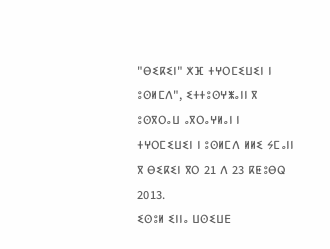"ⴱⵉⴽⵉⵏ" ⵅⴼ ⵜⵖⵔⵎⵉⵡⵉⵏ ⵏ ⵓⵙⵍⵎⴷ", ⵉⵜⵜⵓⵙⵖⵥⴰⵏⵏ ⴳ ⵓⵙⴳⵔⴰⵡ ⴰⴳⵔⴰⵖⵍⴰⵏ ⵏ ⵜⵖⵔⵎⵉⵡⵉⵏ ⵏ ⵓⵙⵍⵎⴷ ⵍⵍⵉ ⵢⵎⴰⵏⵏ ⴳ ⴱⵉⴽⵉⵏ ⴳⵔ 21 ⴷ 23 ⴽⵟⵓⴱⵕ 2013.
ⵉⵙⵓⵍ ⵉⵏⵏⴰ ⵡⵙⵉⵡⴹ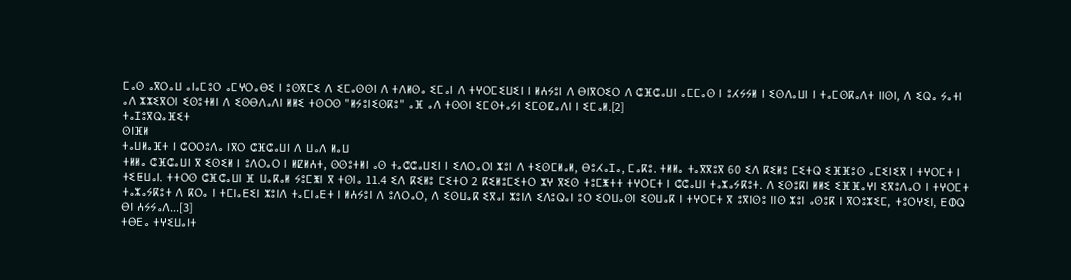ⵎⴰⵙ ⴰⴳⵔⴰⵡ ⴰⵏⴰⵎⵓⵔ ⴰⵎⵖⵔⴰⴱⵉ ⵏ ⵓⵙⴳⵎⵉ ⴷ ⵉⵎⴰⵙⵙⵏ ⴷ ⵜⴷⵍⵙⴰ ⵉⵎⴰⵏ ⴷ ⵜⵖⵔⵎⵉⵡⵉⵏ ⵏ ⵍⵄⵢⵓⵏ ⴷ ⴱⵏⴳⵔⵉⵔ ⴷ ⵛⴼⵛⴰⵡⵏ ⴰⵎⵎⴰⵙ ⵏ ⵓⵃⵢⵢⵍ ⵏ ⵉⵙⴷⴰⵡⵏ ⵏ ⵜⴰⵎⵙⴽⴰⴷⵜ ⵏⵏⵙⵏ, ⴷ ⵉⵕⴰ ⵢⴰⵜⵏ ⴰⴷ ⵣⵣⵉⴳⵔⵏ ⵉⵙⵓⵜⵍⵏ ⴷ ⵉⵙⴱⴷⴰⴷⵏ ⵍⵍⵉ ⵜⵙⵔⵙ "ⵍⵢⵓⵏⵉⵙⴽⵓ" ⴰⴼ ⴰⴷ ⵜⵙⵙⵏ ⵉⵎⵙⵜⴰⵢⵏ ⵉⵎⵙⵇⴰⴷⵏ ⵏ ⵉⵎⴰⵍ.[2]
ⵜⴰⵊⵓⴳⵕⴰⴼⵉⵜ
ⵙⵏⴼⵍ
ⵜⴰⵡⵍⴰⴼⵜ ⵏ ⵛⵔⵔⵓⴷⴰ ⵏⴳⵔ ⵛⴼⵛⴰⵡⵏ ⴷ ⵡⴰⴷ ⵍⴰⵡ
ⵜⵍⵍⴰ ⵛⴼⵛⴰⵡⵏ ⴳ ⵉⵙⵉⵍ ⵏ ⵓⴷⵔⴰⵔ ⵏ ⵍⵇⵍⵄⵜ, ⵙⵙⵓⵜⵍⵏ ⴰⵙ ⵜⴰⵛⵛⴰⵡⵉⵏ ⵏ ⵉⴷⵔⴰⵔⵏ ⵣⵓⵏ ⴷ ⵜⵉⵙⵎⵍⴰⵍ, ⴱⵓⵃⴰⵊⴰ, ⵎⴰⴽⵓ. ⵜⵍⵍⴰ ⵜⴰⴳⴳⵓⴳ 60 ⵉⴷ ⴽⵉⵍⵓ ⵎⵉⵜⵕ ⵉⴼⴼⵓⵙ ⴰⵎⵉⵏⵉⴳ ⵏ ⵜⵖⵔⵎⵜ ⵏ ⵜⵉⵟⵡⴰⵏ. ⵜⵜⵔⵙ ⵛⴼⵛⴰⵡⵏ ⴼ ⵡⴰⴽⴰⵍ ⵢⵓⵎⵥⵏ ⴳ ⵜⵙⵏⴰ 11.4 ⵉⴷ ⴽⵉⵍⵓ ⵎⵉⵜⵔ 2 ⴽⵉⵍⵓⵎⵉⵜⵔ ⵣⵖ ⴳⵉⵙ ⵜⵓⵎⵥⵜⵜ ⵜⵖⵔⵎⵜ ⵏ ⵛⵛⴰⵡⵏ ⵜⴰⵣⴰⵢⴽⵓⵜ. ⴷ ⵉⵙⵓⴽⵏ ⵍⵍⵉ ⵉⴼⴼⴰⵖⵏ ⵉⴳⵓⴷⴰⵔ ⵏ ⵜⵖⵔⵎⵜ ⵜⴰⵣⴰⵢⴽⵓⵜ ⴷ ⴽⵔⴰ ⵏ ⵜⵎⵏⴰⴹⵉⵏ ⵣⵓⵏⴷ ⵜⴰⵎⵏⴰⴹⵜ ⵏ ⵍⵄⵢⵓⵏ ⴷ ⵓⴷⵔⴰⵔ, ⴷ ⵉⵙⵡⴰⴽ ⵉⴳⴰⵏ ⵣⵓⵏⴷ ⵉⴷⵓⵕⴰⵏ ⵓⵔ ⵉⵔⵡⴰⵙⵏ ⵉⵙⵡⴰⴽ ⵏ ⵜⵖⵔⵎⵜ ⴳ ⵓⴳⵏⵙⵓ ⵏⵏⵙ ⵣⵓⵏ ⴰⵙⵓⴽ ⵏ ⴳⵔⵓⵣⵉⵎ, ⵜⵓⵔⵖⵉⵏ, ⴹⵀⵕ ⴱⵏ ⵄⵢⵢⴰⴷ...[3]
ⵜⴱⴹⴰ ⵜⵖⵉⵡⴰⵏⵜ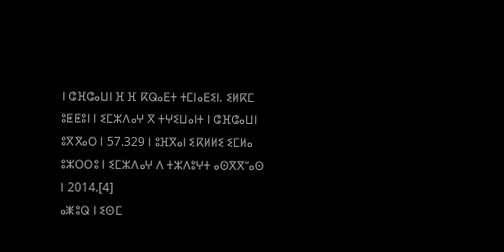ⵏ ⵛⴼⵛⴰⵡⵏ ⴼ ⴼ ⴽⵕⴰⴹⵜ ⵜⵎⵏⴰⴹⵉⵏ. ⵉⵍⴽⵎ ⵓⵟⵟⵓⵏ ⵏ ⵉⵎⵣⴷⴰⵖ ⴳ ⵜⵖⵉⵡⴰⵏⵜ ⵏ ⵛⴼⵛⴰⵡⵏ ⵓⴳⴳⴰⵔ ⵏ 57.329 ⵏ ⵓⴼⴳⴰⵏ ⵉⴽⵍⵍⵉ ⵉⵎⵍⴰ ⵓⵣⵔⵔⵓ ⵏ ⵉⵎⵣⴷⴰⵖ ⴷ ⵜⵣⴷⵓⵖⵜ ⴰⵙⴳⴳⵯⴰⵙ ⵏ 2014.[4]
ⴰⵥⵓⵕ ⵏ ⵉⵙⵎ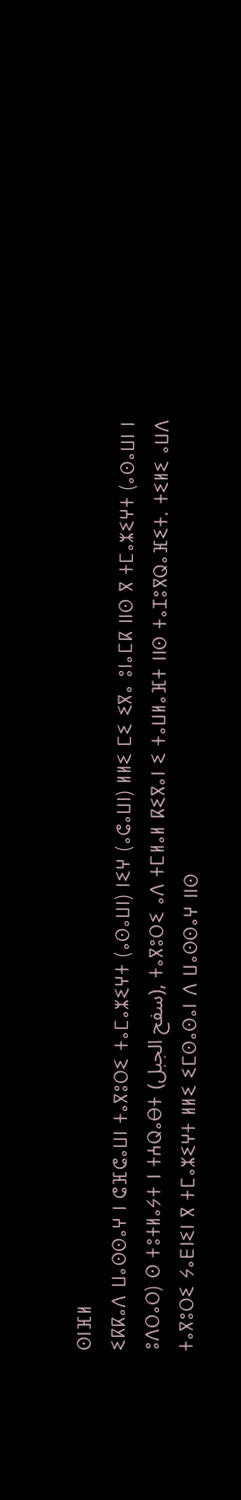ⵙⵏⴼⵍ
ⵉⴽⴽⴰⴷ ⵡⴰⵙⵙⴰⵖ ⵏ ⵛⴼⵛⴰⵡⵏ ⵜⴰⴳⵓⵔⵉ ⵜⴰⵎⴰⵣⵉⵖⵜ (ⴰⵙⴰⵡⵏ) ⵏⵉⵖ (ⴰⵛⴰⵡⵏ) ⵍⵍⵉ ⵎⵉ ⵉⴳⴰ ⵓⵏⴰⵎⴽ ⵏⵏⵙ ⴳ ⵜⵎⴰⵣⵉⵖⵜ (ⴰⵙⴰⵡⵏ ⵏ ⵓⴷⵔⴰⵔ) ⵙ ⵜⵓⵜⵍⴰⵢⵜ ⵏ ⵜⵄⵕⴰⴱⵜ (سفح الجبل), ⵜⴰⴳⵓⵔⵉ ⴰⴷ ⵜⵎⵍⴰⵍ ⴽⵉⴳⴰⵏ ⵉ ⵜⴰⵡⵍⴰⴼⵜ ⵏⵏⵙ ⵜⴰⵊⵓⴳⵕⴰⴼⵉⵜ. ⵜⵉⵍⵉ ⴰⵡⴷ ⵜⴰⴳⵓⵔⵉ ⵢⴰⴹⵏⵉⵏ ⴳ ⵜⵎⴰⵣⵉⵖⵜ ⵍⵍⵉ ⵉⵎⵙⴰⵙⴰⵏ ⴷ ⵡⴰⵙⵙⴰⵖ ⵏⵏⵙ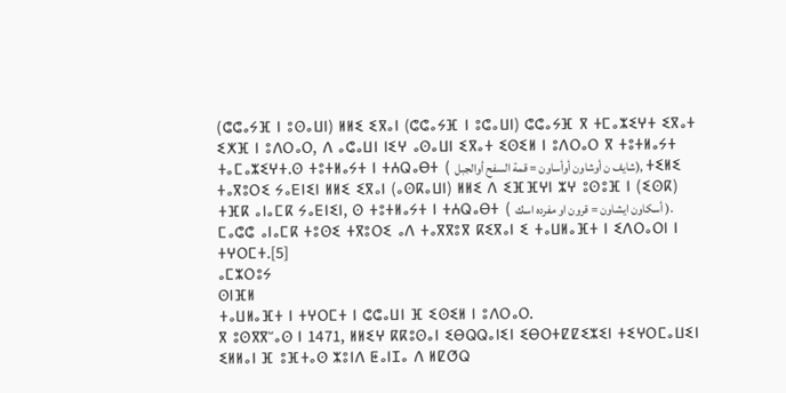(ⵛⵛⴰⵢⴼ ⵏ ⵓⵙⴰⵡⵏ) ⵍⵍⵉ ⵉⴳⴰⵏ (ⵛⵛⴰⵢⴼ ⵏ ⵓⵛⴰⵡⵏ) ⵛⵛⴰⵢⴼ ⴳ ⵜⵎⴰⵣⵉⵖⵜ ⵉⴳⴰⵜ ⵉⵅⴼ ⵏ ⵓⴷⵔⴰⵔ, ⴷ ⴰⵛⴰⵡⵏ ⵏⵉⵖ ⴰⵙⴰⵡⵏ ⵉⴳⴰⵜ ⵉⵙⵉⵍ ⵏ ⵓⴷⵔⴰⵔ ⴳ ⵜⵓⵜⵍⴰⵢⵜ ⵜⴰⵎⴰⵣⵉⵖⵜ.ⵙ ⵜⵓⵜⵍⴰⵢⵜ ⵏ ⵜⵄⵕⴰⴱⵜ ( شايف ن أوشاون أوأساون = قمة السفح أوالجبل), ⵜⵉⵍⵉ ⵜⴰⴳⵓⵔⵉ ⵢⴰⴹⵏⵉⵏ ⵍⵍⵉ ⵉⴳⴰⵏ (ⴰⵙⴽⴰⵡⵏ) ⵍⵍⵉ ⴷ ⵉⴼⴼⵖⵏ ⵣⵖ ⵓⵙⵓⴼ ⵏ (ⵉⵙⴽ) ⵜⴼⴽ ⴰⵏⴰⵎⴽ ⵢⴰⴹⵏⵉⵏ, ⵙ ⵜⵓⵜⵍⴰⵢⵜ ⵏ ⵜⵄⵕⴰⴱⵜ ( أسكاون ايشاون = قرون او مفرده اسك ). ⵎⴰⵛⵛ ⴰⵏⴰⵎⴽ ⵜⵓⵙⵉ ⵜⴳⵓⵔⵉ ⴰⴷ ⵜⴰⴳⴳⵓⴳ ⴽⵉⴳⴰⵏ ⵉ ⵜⴰⵡⵍⴰⴼⵜ ⵏ ⵉⴷⵔⴰⵔⵏ ⵏ ⵜⵖⵔⵎⵜ.[5]
ⴰⵎⵣⵔⵓⵢ
ⵙⵏⴼⵍ
ⵜⴰⵡⵍⴰⴼⵜ ⵏ ⵜⵖⵔⵎⵜ ⵏ ⵛⵛⴰⵡⵏ ⴼ ⵉⵙⵉⵍ ⵏ ⵓⴷⵔⴰⵔ.
ⴳ ⵓⵙⴳⴳⵯⴰⵙ ⵏ 1471, ⵍⵍⵉⵖ ⴽⴽⵓⵙⴰⵏ ⵉⴱⵕⵕⴰⵏⵉⵏ ⵉⴱⵔⵜⵇⵇⵉⵣⵉⵏ ⵜⵉⵖⵔⵎⴰⵡⵉⵏ ⵉⵍⵍⴰⵏ ⴼ ⵓⴼⵜⴰⵙ ⵣⵓⵏⴷ ⵟⴰⵏⵊⴰ ⴷ ⵍⵇⵚⵕ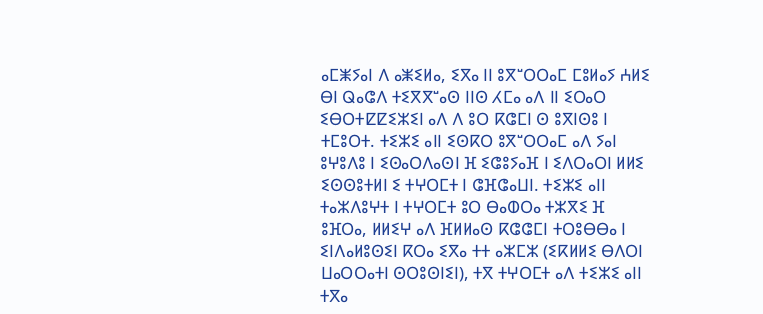ⴰⵎⵥⵢⴰⵏ ⴷ ⴰⵥⵉⵍⴰ, ⵉⴳⴰ ⵏⵏ ⵓⴳⵯⵔⵔⴰⵎ ⵎⵓⵍⴰⵢ ⵄⵍⵉ ⴱⵏ ⵕⴰⵛⴷ ⵜⵉⴳⴳⵯⴰⵙ ⵏⵏⵙ ⵃⵎⴰ ⴰⴷ ⵏⵏ ⵉⵔⴰⵔ ⵉⴱⵔⵜⵇⵇⵉⵣⵉⵏ ⴰⴷ ⴷ ⵓⵔ ⴽⵛⵎⵏ ⵙ ⵓⴳⵏⵙⵓ ⵏ ⵜⵎⵓⵔⵜ. ⵜⵉⵣⵉ ⴰⵏⵏ ⵉⵙⴽⵔ ⵓⴳⵯⵔⵔⴰⵎ ⴰⴷ ⵢⴰⵏ ⵓⵖⵓⴷⵓ ⵏ ⵉⵙⴰⵔⴷⴰⵙⵏ ⴼ ⵉⵛⵓⵢⴰⴼ ⵏ ⵉⴷⵔⴰⵔⵏ ⵍⵍⵉ ⵉⵙⵙⵓⵜⵍⵏ ⵉ ⵜⵖⵔⵎⵜ ⵏ ⵛⴼⵛⴰⵡⵏ. ⵜⵉⵣⵉ ⴰⵏⵏ ⵜⴰⵣⴷⵓⵖⵜ ⵏ ⵜⵖⵔⵎⵜ ⵓⵔ ⴱⴰⵀⵔⴰ ⵜⵣⴳⵉ ⴼ ⵓⴼⵔⴰ, ⵍⵍⵉⵖ ⴰⴷ ⴼⵍⵍⴰⵙ ⴽⵛⵛⵎⵏ ⵜⵔⵓⴱⴱⴰ ⵏ ⵉⵏⴷⴰⵍⵓⵙⵉⵏ ⴽⵔⴰ ⵉⴳⴰ ⵜⵜ ⴰⵣⵎⵣ (ⵉⴽⵍⵍⵉ ⴱⴷⵔⵏ ⵡⴰⵔⵔⴰⵜⵏ ⵙⵔⵓⵙⵏⵉⵏ), ⵜⴳ ⵜⵖⵔⵎⵜ ⴰⴷ ⵜⵉⵣⵉ ⴰⵏⵏ ⵜⴳⴰ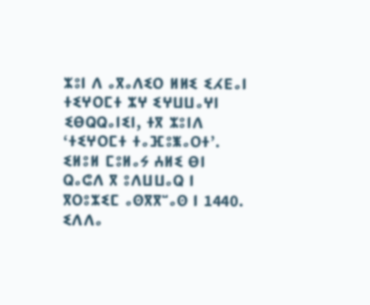ⵣⵓⵏ ⴷ ⴰⴳⴰⴷⵉⵔ ⵍⵍⵉ ⵉⵃⴹⴰⵏ ⵜⵉⵖⵔⵎⵜ ⵣⵖ ⵉⵖⵡⵡⴰⵖⵏ ⵉⴱⵕⵕⴰⵏⵉⵏ, ⵜⴳ ⵣⵓⵏⴷ ‘ⵜⵉⵖⵔⵎⵜ ⵜⴰⴼⵓⵥⴰⵔⵜ’.
ⵉⵍⵓⵍ ⵎⵓⵍⴰⵢ ⵄⵍⵉ ⴱⵏ ⵕⴰⵛⴷ ⴳ ⵓⴷⵡⵡⴰⵕ ⵏ ⴳⵔⵓⵣⵉⵎ ⴰⵙⴳⴳⵯⴰⵙ ⵏ 1440. ⵉⴷⴷⴰ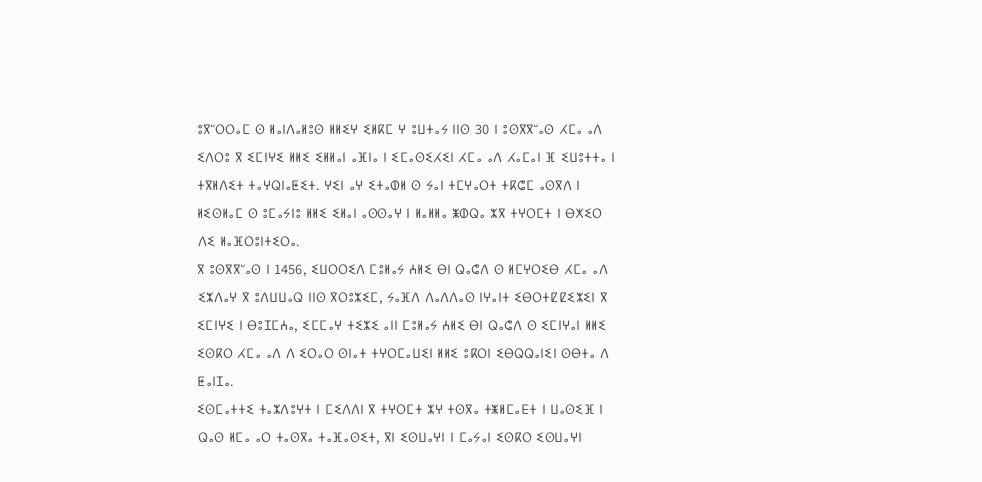ⵓⴳⵯⵔⵔⴰⵎ ⵙ ⵍⴰⵏⴷⴰⵍⵓⵙ ⵍⵍⵉⵖ ⵉⵍⴽⵎ ⵖ ⵓⵡⵜⴰⵢ ⵏⵏⵙ 30 ⵏ ⵓⵙⴳⴳⵯⴰⵙ ⵃⵎⴰ ⴰⴷ ⵉⴷⵔⵓ ⴳ ⵉⵎⵏⵖⵉ ⵍⵍⵉ ⵉⵍⵍⴰⵏ ⴰⴼⵏⴰ ⵏ ⵉⵎⴰⵙⵉⵃⵉⵏ ⵃⵎⴰ ⴰⴷ ⵃⴰⵎⴰⵏ ⴼ ⵉⵡⵓⵜⵜⴰ ⵏ ⵜⴳⵍⴷⵉⵜ ⵜⴰⵖⵕⵏⴰⵟⵉⵜ. ⵖⵉⵏ ⴰⵖ ⵉⵜⴰⵀⵍ ⵙ ⵢⴰⵏ ⵜⵎⵖⴰⵔⵜ ⵜⴽⵛⵎ ⴰⵙⴳⴷ ⵏ ⵍⵉⵙⵍⴰⵎ ⵙ ⵓⵎⴰⵢⵏⵓ ⵍⵍⵉ ⵉⵍⴰⵏ ⴰⵙⵙⴰⵖ ⵏ ⵍⴰⵍⵍⴰ ⵥⵀⵕⴰ ⵣⴳ ⵜⵖⵔⵎⵜ ⵏ ⴱⵅⵉⵔ ⴷⵉ ⵍⴰⴼⵔⵓⵏⵜⵉⵔⴰ.
ⴳ ⵓⵙⴳⴳⵯⴰⵙ ⵏ 1456, ⵉⵡⵔⵔⵉⴷ ⵎⵓⵍⴰⵢ ⵄⵍⵉ ⴱⵏ ⵕⴰⵛⴷ ⵙ ⵍⵎⵖⵔⵉⴱ ⵃⵎⴰ ⴰⴷ ⵉⵣⴷⴰⵖ ⴳ ⵓⴷⵡⵡⴰⵕ ⵏⵏⵙ ⴳⵔⵓⵣⵉⵎ, ⵢⴰⴼⴷ ⴷⴰⴷⴷⴰⵙ ⵏⵖⴰⵏⵜ ⵉⴱⵔⵜⵇⵇⵉⵣⵉⵏ ⴳ ⵉⵎⵏⵖⵉ ⵏ ⴱⵓⵊⵎⵄⴰ, ⵉⵎⵎⴰⵖ ⵜⵉⵣⵉ ⴰⵏⵏ ⵎⵓⵍⴰⵢ ⵄⵍⵉ ⴱⵏ ⵕⴰⵛⴷ ⵙ ⵉⵎⵏⵖⴰⵏ ⵍⵍⵉ ⵉⵙⴽⵔ ⵃⵎⴰ ⴰⴷ ⴷ ⵉⵔⴰⵔ ⵙⵏⴰⵜ ⵜⵖⵔⵎⴰⵡⵉⵏ ⵍⵍⵉ ⵓⴽⵔⵏ ⵉⴱⵕⵕⴰⵏⵉⵏ ⵙⴱⵜⴰ ⴷ ⵟⴰⵏⵊⴰ.
ⵉⵙⵎⴰⵜⵜⵉ ⵜⴰⵣⴷⵓⵖⵜ ⵏ ⵎⵉⴷⴷⵏ ⴳ ⵜⵖⵔⵎⵜ ⵣⵖ ⵜⵙⴳⴰ ⵜⵥⵍⵎⴰⴹⵜ ⵏ ⵡⴰⵙⵉⴼ ⵏ ⵕⴰⵙ ⵍⵎⴰ ⴰⵔ ⵜⴰⵙⴳⴰ ⵜⴰⴼⴰⵙⵉⵜ, ⴳⵏ ⵉⵙⵡⴰⵖⵏ ⵏ ⵎⴰⵢⴰⵏ ⵉⵙⴽⵔ ⵉⵙⵡⴰⵖⵏ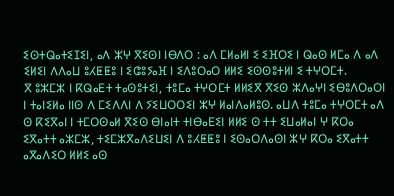ⵉⵙⵜⵕⴰⵜⵉⵊⵉⵏ, ⴰⴷ ⵣⵖ ⴳⵉⵙⵏ ⵏⴱⴷⵔ : ⴰⴷ ⵎⵍⴰⵍⵏ ⵉ ⵉⴼⵔⵉ ⵏ ⵕⴰⵙ ⵍⵎⴰ ⴷ ⴰⴷ ⵉⵍⵉⵏ ⴷⴷⴰⵡ ⵓⵃⵟⵟⵓ ⵏ ⵉⵛⵓⵢⴰⴼ ⵏ ⵉⴷⵓⵔⴰⵔ ⵍⵍⵉ ⵉⵙⵙⵓⵜⵍⵏ ⵉ ⵜⵖⵔⵎⵜ.
ⴳ ⵓⵣⵎⵣ ⵏ ⴽⵕⴰⴹⵜ ⵜⴰⵙⵓⵜⵉⵏ, ⵜⵓⵎⴰ ⵜⵖⵔⵎⵜ ⵍⵍⵉⴳ ⴳⵉⵙ ⵣⴷⴰⵖⵏ ⵉⴱⵓⴷⵔⴰⵔⵏ ⵏ ⵜⴰⵏⵉⵍⴰ ⵏⵏⵙ ⴷ ⵎⵉⴷⴷⵏ ⴷ ⵢⵉⵡⵔⵔⵉⵏ ⵣⵖ ⵍⴰⵏⴷⴰⵍⵓⵙ. ⴰⵡⴷ ⵜⵓⵎⴰ ⵜⵖⵔⵎⵜ ⴰⴷ ⵙ ⴽⵉⴳⴰⵏ ⵏ ⵜⵎⵔⵙⴰⵍ ⴳⵉⵙ ⴱⵏⴰⵏⵜ ⵜⵏⴱⴰⴹⵉⵏ ⵍⵍⵉ ⵙ ⵜⵜ ⵉⵡⴰⵍⴰⵏ ⵖ ⴽⵔⴰ ⵉⴳⴰⵜⵜ ⴰⵣⵎⵣ, ⵜⵉⵎⵣⴳⴰⴷⵉⵡⵉⵏ ⴷ ⵓⵃⵟⵟⵓ ⵏ ⵉⵙⴰⵔⴷⴰⵙⵏ ⵣⵖ ⴽⵔⴰ ⵉⴳⴰⵜⵜ ⴰⴳⴰⴷⵉⵔ ⵍⵍⵉ ⴰⵙ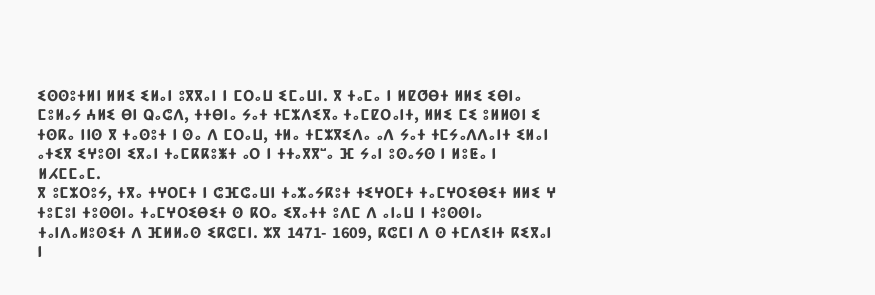ⵉⵙⵙⵓⵜⵍⵏ ⵍⵍⵉ ⵉⵍⴰⵏ ⵓⴳⴳⴰⵏ ⵏ ⵎⵔⴰⵡ ⵉⵎⴰⵡⵏ. ⴳ ⵜⴰⵎⴰ ⵏ ⵍⵇⵚⴱⵜ ⵍⵍⵉ ⵉⴱⵏⴰ ⵎⵓⵍⴰⵢ ⵄⵍⵉ ⴱⵏ ⵕⴰⵛⴷ, ⵜⵜⴱⵏⴰ ⵢⴰⵜ ⵜⵎⵣⴷⵉⴳⴰ ⵜⴰⵎⵇⵔⴰⵏⵜ, ⵍⵍⵉ ⵎⵉ ⵓⵍⵍⵙⵏ ⵉ ⵜⵙⴽⴰ ⵏⵏⵙ ⴳ ⵜⴰⵙⵓⵜ ⵏ ⵙⴰ ⴷ ⵎⵔⴰⵡ, ⵜⵍⴰ ⵜⵎⵣⴳⵉⴷⴰ ⴰⴷ ⵢⴰⵜ ⵜⵎⵢⴰⴷⴷⴰⵏⵜ ⵉⵍⴰⵏ ⴰⵜⵉⴳ ⵉⵖⵓⵙⵏ ⵉⴳⴰⵏ ⵜⴰⵎⴽⴽⵓⵥⵜ ⴰⵔ ⵏ ⵜⵜⴰⴳⴳⵯⴰ ⴼ ⵢⴰⵏ ⵓⵙⴰⵢⵙ ⵏ ⵍⵓⵟⴰ ⵏ ⵍⵃⵎⵎⴰⵎ.
ⴳ ⵓⵎⵣⵔⵓⵢ, ⵜⴳⴰ ⵜⵖⵔⵎⵜ ⵏ ⵛⴼⵛⴰⵡⵏ ⵜⴰⵣⴰⵢⴽⵓⵜ ⵜⵉⵖⵔⵎⵜ ⵜⴰⵎⵖⵔⵉⴱⵉⵜ ⵍⵍⵉ ⵖ ⵜⵓⵎⵓⵏ ⵜⵓⵙⵙⵏⴰ ⵜⴰⵎⵖⵔⵉⴱⵉⵜ ⵙ ⴽⵔⴰ ⵉⴳⴰⵜⵜ ⵓⴷⵎ ⴷ ⴰⵏⴰⵡ ⵏ ⵜⵓⵙⵙⵏⴰ ⵜⴰⵏⴷⴰⵍⵓⵙⵉⵜ ⴷ ⴼⵍⵍⴰⵙ ⵉⴽⵛⵎⵏ. ⵣⴳ 1471- 1609, ⴽⵛⵎⵏ ⴷ ⵙ ⵜⵎⴷⵉⵏⵜ ⴽⵉⴳⴰⵏ ⵏ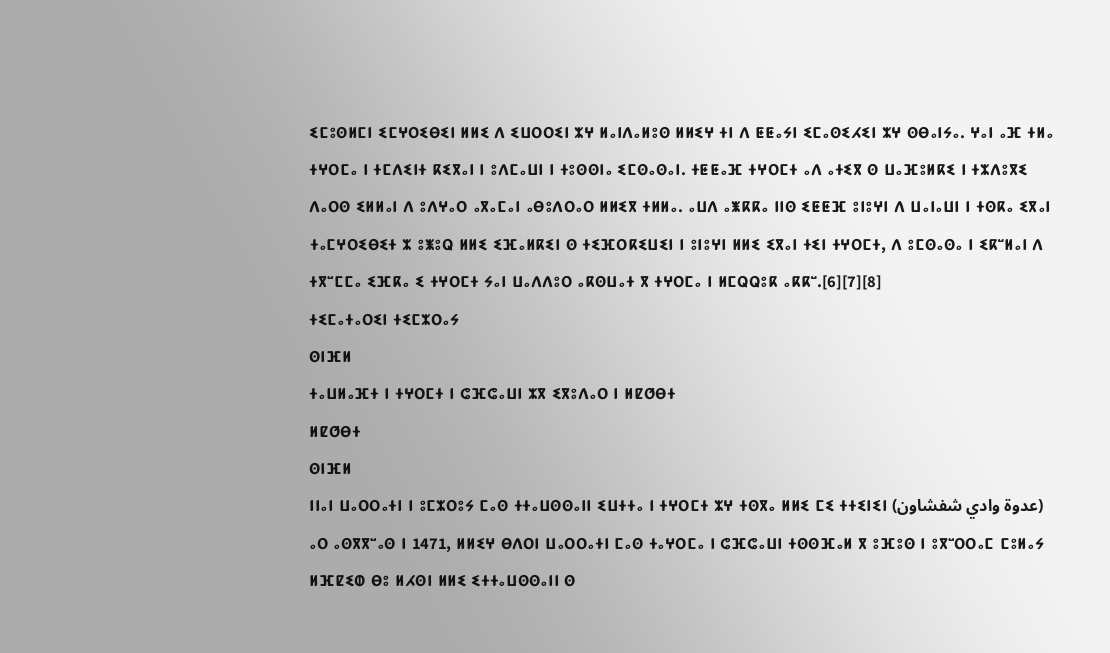ⵉⵎⵓⵙⵍⵎⵏ ⵉⵎⵖⵔⵉⴱⵉⵏ ⵍⵍⵉ ⴷ ⵉⵡⵔⵔⵉⵏ ⵣⵖ ⵍⴰⵏⴷⴰⵍⵓⵙ ⵍⵍⵉⵖ ⵜⵏ ⴷ ⵟⵟⴰⵢⵏ ⵉⵎⴰⵙⵉⵃⵉⵏ ⵣⵖ ⵙⴱⴰⵏⵢⴰ. ⵖⴰⵏ ⴰⴼ ⵜⵍⴰ ⵜⵖⵔⵎⴰ ⵏ ⵜⵎⴷⵉⵏⵜ ⴽⵉⴳⴰⵏ ⵏ ⵓⴷⵎⴰⵡⵏ ⵏ ⵜⵓⵙⵙⵏⴰ ⵉⵎⵙⴰⵙⴰⵏ. ⵜⵟⵟⴰⴼ ⵜⵖⵔⵎⵜ ⴰⴷ ⴰⵜⵉⴳ ⵙ ⵡⴰⴼⵓⵍⴽⵉ ⵏ ⵜⵣⴷⵓⴳⵉ ⴷⴰⵔⵙ ⵉⵍⵍⴰⵏ ⴷ ⵓⴷⵖⴰⵔ ⴰⴳⴰⵎⴰⵏ ⴰⴱⵓⴷⵔⴰⵔ ⵍⵍⵉⴳ ⵜⵍⵍⴰ. ⴰⵡⴷ ⴰⵥⴽⴽⴰ ⵏⵏⵙ ⵉⵟⵟⴼ ⵓⵏⵓⵖⵏ ⴷ ⵡⴰⵏⴰⵡⵏ ⵏ ⵜⵙⴽⴰ ⵉⴳⴰⵏ ⵜⴰⵎⵖⵔⵉⴱⵉⵜ ⵣ ⵓⵥⵓⵕ ⵍⵍⵉ ⵉⴼⴰⵍⴽⵉⵏ ⵙ ⵜⵉⴼⵔⴽⵉⵡⵉⵏ ⵏ ⵓⵏⵓⵖⵏ ⵍⵍⵉ ⵉⴳⴰⵏ ⵜⵉⵏ ⵜⵖⵔⵎⵜ, ⴷ ⵓⵎⵙⴰⵙⴰ ⵏ ⵉⴽⵯⵍⴰⵏ ⴷ ⵜⴳⵯⵎⵎⴰ ⵉⴼⴽⴰ ⵉ ⵜⵖⵔⵎⵜ ⵢⴰⵏ ⵡⴰⴷⴷⵓⵔ ⴰⴽⵙⵡⴰⵜ ⴳ ⵜⵖⵔⵎⴰ ⵏ ⵍⵎⵕⵕⵓⴽ ⴰⴽⴽⵯ.[6][7][8]
ⵜⵉⵎⴰⵜⴰⵔⵉⵏ ⵜⵉⵎⵣⵔⴰⵢ
ⵙⵏⴼⵍ
ⵜⴰⵡⵍⴰⴼⵜ ⵏ ⵜⵖⵔⵎⵜ ⵏ ⵛⴼⵛⴰⵡⵏ ⵣⴳ ⵉⴳⵓⴷⴰⵔ ⵏ ⵍⵇⵚⴱⵜ
ⵍⵇⵚⴱⵜ
ⵙⵏⴼⵍ
ⵏⵏⴰⵏ ⵡⴰⵔⵔⴰⵜⵏ ⵏ ⵓⵎⵣⵔⵓⵢ ⵎⴰⵙ ⵜⵜⴰⵡⵙⵙⴰⵏⵏ ⵉⵡⵜⵜⴰ ⵏ ⵜⵖⵔⵎⵜ ⵣⵖ ⵜⵙⴳⴰ ⵍⵍⵉ ⵎⵉ ⵜⵜⵉⵏⵉⵏ (عدوة وادي شفشاون) ⴰⵔ ⴰⵙⴳⴳⵯⴰⵙ ⵏ 1471, ⵍⵍⵉⵖ ⴱⴷⵔⵏ ⵡⴰⵔⵔⴰⵜⵏ ⵎⴰⵙ ⵜⴰⵖⵔⵎⴰ ⵏ ⵛⴼⵛⴰⵡⵏ ⵜⵙⵙⴼⴰⵍ ⴳ ⵓⴼⵓⵙ ⵏ ⵓⴳⵯⵔⵔⴰⵎ ⵎⵓⵍⴰⵢ ⵍⴼⵇⵉⵀ ⴱⵓ ⵍⵃⵙⵏ ⵍⵍⵉ ⵉⵜⵜⴰⵡⵙⵙⴰⵏⵏ ⵙ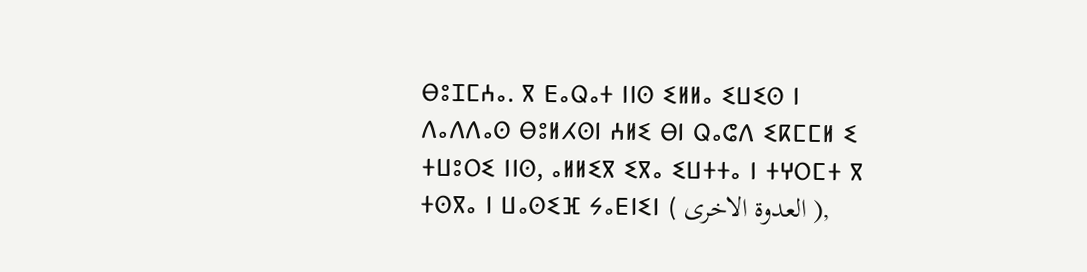ⴱⵓⵊⵎⵄⴰ. ⴳ ⴹⴰⵕⴰⵜ ⵏⵏⵙ ⵉⵍⵍⴰ ⵉⵡⵉⵙ ⵏ ⴷⴰⴷⴷⴰⵙ ⴱⵓⵍⵃⵙⵏ ⵄⵍⵉ ⴱⵏ ⵕⴰⵛⴷ ⵉⴽⵎⵎⵍ ⵉ ⵜⵡⵓⵔⵉ ⵏⵏⵙ, ⴰⵍⵍⵉⴳ ⵉⴳⴰ ⵉⵡⵜⵜⴰ ⵏ ⵜⵖⵔⵎⵜ ⴳ ⵜⵙⴳⴰ ⵏ ⵡⴰⵙⵉⴼ ⵢⴰⴹⵏⵉⵏ ( العدوة الاخرى ),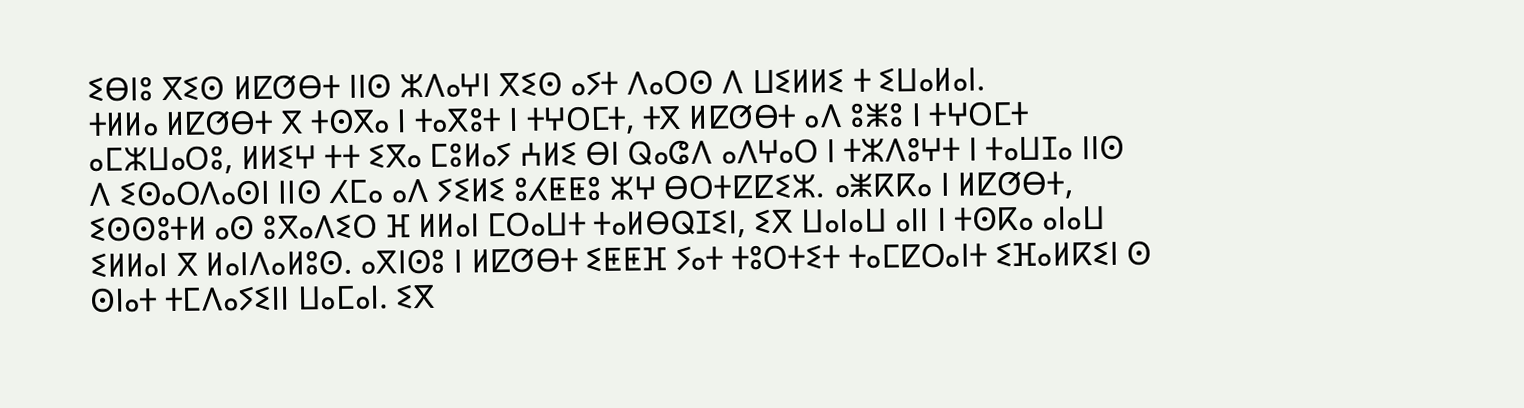ⵉⴱⵏⵓ ⴳⵉⵙ ⵍⵇⵚⴱⵜ ⵏⵏⵙ ⵣⴷⴰⵖⵏ ⴳⵉⵙ ⴰⵢⵜ ⴷⴰⵔⵙ ⴷ ⵡⵉⵍⵍⵉ ⵜ ⵉⵡⴰⵍⴰⵏ.
ⵜⵍⵍⴰ ⵍⵇⵚⴱⵜ ⴳ ⵜⵙⴳⴰ ⵏ ⵜⴰⴳⵓⵜ ⵏ ⵜⵖⵔⵎⵜ, ⵜⴳ ⵍⵇⵚⴱⵜ ⴰⴷ ⵓⵥⵓ ⵏ ⵜⵖⵔⵎⵜ ⴰⵎⵣⵡⴰⵔⵓ, ⵍⵍⵉⵖ ⵜⵜ ⵉⴳⴰ ⵎⵓⵍⴰⵢ ⵄⵍⵉ ⴱⵏ ⵕⴰⵛⴷ ⴰⴷⵖⴰⵔ ⵏ ⵜⵣⴷⵓⵖⵜ ⵏ ⵜⴰⵡⵊⴰ ⵏⵏⵙ ⴷ ⵉⵙⴰⵔⴷⴰⵙⵏ ⵏⵏⵙ ⵃⵎⴰ ⴰⴷ ⵢⵉⵍⵉ ⵓⵃⵟⵟⵓ ⵣⵖ ⴱⵔⵜⵇⵇⵉⵣ. ⴰⵥⴽⴽⴰ ⵏ ⵍⵇⵚⴱⵜ, ⵉⵙⵙⵓⵜⵍ ⴰⵙ ⵓⴳⴰⴷⵉⵔ ⴼ ⵍⵍⴰⵏ ⵎⵔⴰⵡⵜ ⵜⴰⵍⴱⵕⵊⵉⵏ, ⵉⴳ ⵡⴰⵏⴰⵡ ⴰⵏⵏ ⵏ ⵜⵙⴽⴰ ⴰⵏⴰⵡ ⵉⵍⵍⴰⵏ ⴳ ⵍⴰⵏⴷⴰⵍⵓⵙ. ⴰⴳⵏⵙⵓ ⵏ ⵍⵇⵚⴱⵜ ⵉⵟⵟⴼ ⵢⴰⵜ ⵜⵓⵔⵜⵉⵜ ⵜⴰⵎⵇⵔⴰⵏⵜ ⵉⴼⴰⵍⴽⵉⵏ ⵙ ⵙⵏⴰⵜ ⵜⵎⴷⴰⵢⵉⵏⵏ ⵡⴰⵎⴰⵏ. ⵉⴳ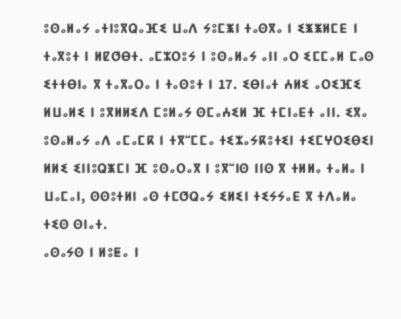ⵓⵙⴰⵍⴰⵢ ⴰⵜⵏⵓⴳⵕⴰⴼⵉ ⵡⴰⴷ ⵢⵓⵎⵥⵏ ⵜⴰⵙⴳⴰ ⵏ ⵉⵥⵥⵍⵎⴹ ⵏ ⵜⴰⴳⵓⵜ ⵏ ⵍⵇⵚⴱⵜ. ⴰⵎⵣⵔⵓⵢ ⵏ ⵓⵙⴰⵍⴰⵢ ⴰⵏⵏ ⴰⵔ ⵉⵎⵎⴰⵍ ⵎⴰⵙ ⵉⵜⵜⴱⵏⴰ ⴳ ⵜⴰⴳⴰⵔⴰ ⵏ ⵜⴰⵙⵓⵜ ⵏ 17. ⵉⴱⵏⴰⵜ ⵄⵍⵉ ⴰⵔⵉⴼⵉ ⵍⵡⴰⵍⵉ ⵏ ⵓⴳⵍⵍⵉⴷ ⵎⵓⵍⴰⵢ ⵙⵎⴰⵄⵉⵍ ⴼ ⵜⵎⵏⴰⴹⵜ ⴰⵏⵏ. ⵉⴳⴰ ⵓⵙⴰⵍⴰⵢ ⴰⴷ ⴰⵎⴰⵎⴽ ⵏ ⵜⴳⵯⵎⵎⴰ ⵜⵉⵣⴰⵢⴽⵓⵜⵉⵏ ⵜⵉⵎⵖⵔⵉⴱⵉⵏ ⵍⵍⵉ ⵉⵏⵏⵓⵕⵥⵎⵏ ⴼ ⵓⵙⴰⵔⴰⴳ ⵏ ⵓⴳⵯⵏⵙ ⵏⵏⵙ ⴳ ⵜⵍⵍⴰ ⵜⴰⵍⴰ ⵏ ⵡⴰⵎⴰⵏ, ⵙⵙⵓⵜⵍⵏ ⴰⵙ ⵜⵎⵚⵕⴰⵢ ⵉⵍⵉⵏ ⵜⵉⵢⵢⴰⴹ ⴳ ⵜⴷⴰⵍⴰ ⵜⵉⵙ ⵙⵏⴰⵜ.
ⴰⵙⴰⵢⵙ ⵏ ⵍⵓⵟⴰ ⵏ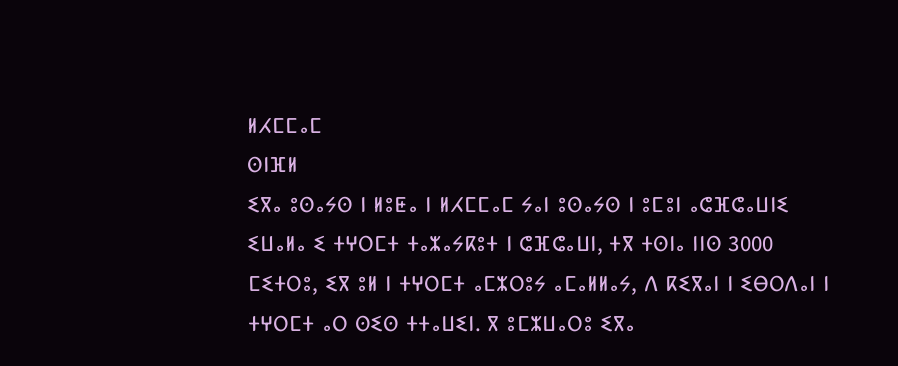ⵍⵃⵎⵎⴰⵎ
ⵙⵏⴼⵍ
ⵉⴳⴰ ⵓⵙⴰⵢⵙ ⵏ ⵍⵓⵟⴰ ⵏ ⵍⵃⵎⵎⴰⵎ ⵢⴰⵏ ⵓⵙⴰⵢⵙ ⵏ ⵓⵎⵓⵏ ⴰⵛⴼⵛⴰⵡⵏⵉ ⵉⵡⴰⵍⴰ ⵉ ⵜⵖⵔⵎⵜ ⵜⴰⵣⴰⵢⴽⵓⵜ ⵏ ⵛⴼⵛⴰⵡⵏ, ⵜⴳ ⵜⵙⵏⴰ ⵏⵏⵙ 3000 ⵎⵉⵜⵔⵓ, ⵉⴳ ⵓⵍ ⵏ ⵜⵖⵔⵎⵜ ⴰⵎⵣⵔⵓⵢ ⴰⵎⴰⵍⵍⴰⵢ, ⴷ ⴽⵉⴳⴰⵏ ⵏ ⵉⴱⵔⴷⴰⵏ ⵏ ⵜⵖⵔⵎⵜ ⴰⵔ ⵙⵉⵙ ⵜⵜⴰⵡⵉⵏ. ⴳ ⵓⵎⵣⵡⴰⵔⵓ ⵉⴳⴰ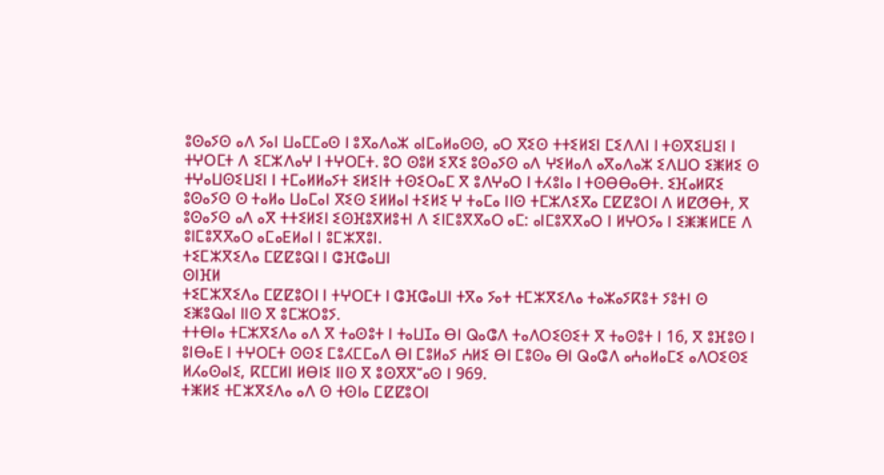ⵓⵙⴰⵢⵙ ⴰⴷ ⵢⴰⵏ ⵡⴰⵎⵎⴰⵙ ⵏ ⵓⴳⴰⴷⴰⵣ ⴰⵏⵎⴰⵍⴰⵙⵙ, ⴰⵔ ⴳⵉⵙ ⵜⵜⵉⵍⵉⵏ ⵎⵉⴷⴷⵏ ⵏ ⵜⵙⴳⵉⵡⵉⵏ ⵏ ⵜⵖⵔⵎⵜ ⴷ ⵉⵎⵣⴷⴰⵖ ⵏ ⵜⵖⵔⵎⵜ. ⵓⵔ ⵙⵓⵍ ⵉⴳⵉ ⵓⵙⴰⵢⵙ ⴰⴷ ⵖⵉⵍⴰⴷ ⴰⴳⴰⴷⴰⵣ ⵉⴷⵡⵔ ⵉⵥⵍⵉ ⵙ ⵜⵖⴰⵡⵙⵉⵡⵉⵏ ⵏ ⵜⵎⴰⵍⵍⴰⵢⵜ ⵉⵍⵉⵏⵜ ⵜⵙⵉⵔⴰⵎ ⴳ ⵓⴷⵖⴰⵔ ⵏ ⵜⵃⵓⵏⴰ ⵏ ⵜⵙⴱⴱⴰⴱⵜ. ⵉⴼⴰⵍⴽⵉ ⵓⵙⴰⵢⵙ ⵙ ⵜⴰⵍⴰ ⵡⴰⵎⴰⵏ ⴳⵉⵙ ⵉⵍⵍⴰⵏ ⵜⵉⵍⵉ ⵖ ⵜⴰⵎⴰ ⵏⵏⵙ ⵜⵎⵣⴷⵉⴳⴰ ⵎⵇⵇⵓⵔⵏ ⴷ ⵍⵇⵚⴱⵜ, ⴳ ⵓⵙⴰⵢⵙ ⴰⴷ ⴰⴳ ⵜⵜⵉⵍⵉⵏ ⵉⵙⴼⵓⴳⵍⵓⵜⵏ ⴷ ⵉⵏⵎⵓⴳⴳⴰⵔ ⴰⵎ: ⴰⵏⵎⵓⴳⴳⴰⵔ ⵏ ⵍⵖⵔⵢⴰ ⵏ ⵉⵥⵥⵍⵎⴹ ⴷ ⵓⵏⵎⵓⴳⴳⴰⵔ ⴰⵎⴰⴹⵍⴰⵏ ⵏ ⵓⵎⵣⴳⵓⵏ.
ⵜⵉⵎⵣⴳⵉⴷⴰ ⵎⵇⵇⵓⵕⵏ ⵏ ⵛⴼⵛⴰⵡⵏ
ⵙⵏⴼⵍ
ⵜⵉⵎⵣⴳⵉⴷⴰ ⵎⵇⵇⵓⵔⵏ ⵏ ⵜⵖⵔⵎⵜ ⵏ ⵛⴼⵛⴰⵡⵏ ⵜⴳⴰ ⵢⴰⵜ ⵜⵎⵣⴳⵉⴷⴰ ⵜⴰⵣⴰⵢⴽⵓⵜ ⵢⵓⵜⵏ ⵙ ⵉⵥⵓⵕⴰⵏ ⵏⵏⵙ ⴳ ⵓⵎⵣⵔⵓⵢ.
ⵜⵜⴱⵏⴰ ⵜⵎⵣⴳⵉⴷⴰ ⴰⴷ ⴳ ⵜⴰⵙⵓⵜ ⵏ ⵜⴰⵡⵊⴰ ⴱⵏ ⵕⴰⵛⴷ ⵜⴰⴷⵔⵉⵙⵉⵜ ⴳ ⵜⴰⵙⵓⵜ ⵏ 16, ⴳ ⵓⴼⵓⵙ ⵏ ⵓⵏⴱⴰⴹ ⵏ ⵜⵖⵔⵎⵜ ⵙⵙⵉ ⵎⵓⵃⵎⵎⴰⴷ ⴱⵏ ⵎⵓⵍⴰⵢ ⵄⵍⵉ ⴱⵏ ⵎⵓⵙⴰ ⴱⵏ ⵕⴰⵛⴷ ⴰⵄⴰⵍⴰⵎⵉ ⴰⴷⵔⵉⵙⵉ ⵍⵃⴰⵙⴰⵏⵉ, ⴽⵎⵎⵍⵏ ⵍⴱⵏⵉ ⵏⵏⵙ ⴳ ⵓⵙⴳⴳⵯⴰⵙ ⵏ 969.
ⵜⵥⵍⵉ ⵜⵎⵣⴳⵉⴷⴰ ⴰⴷ ⵙ ⵜⵙⵏⴰ ⵎⵇⵇⵓⵔⵏ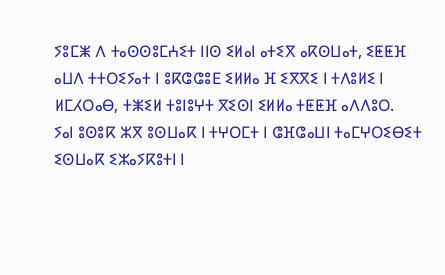ⵢⵓⵎⵥ ⴷ ⵜⴰⵙⵙⵓⵎⵄⵉⵜ ⵏⵏⵙ ⵉⵍⴰⵏ ⴰⵜⵉⴳ ⴰⴽⵙⵡⴰⵜ, ⵉⵟⵟⴼ ⴰⵡⴷ ⵜⵜⵔⵉⵢⴰⵜ ⵏ ⵓⴽⵛⵛⵓⴹ ⵉⵍⵍⴰ ⴼ ⵉⴳⴳⵉ ⵏ ⵜⴷⵓⵍⵉ ⵏ ⵍⵎⵃⵔⴰⴱ, ⵜⵥⵉⵍ ⵜⵓⵏⵓⵖⵜ ⴳⵉⵙⵏ ⵉⵍⵍⴰ ⵜⵟⵟⴼ ⴰⴷⴷⵓⵔ.
ⵢⴰⵏ ⵓⵙⵓⴽ ⵣⴳ ⵓⵙⵡⴰⴽ ⵏ ⵜⵖⵔⵎⵜ ⵏ ⵛⴼⵛⴰⵡⵏ ⵜⴰⵎⵖⵔⵉⴱⵉⵜ
ⵉⵙⵡⴰⴽ ⵉⵣⴰⵢⴽⵓⵜⵏ ⵏ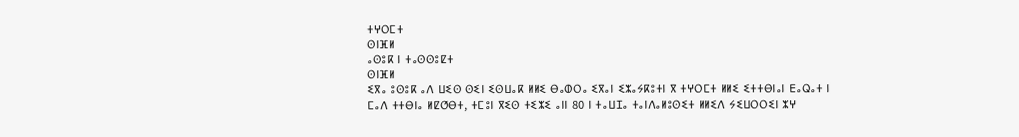ⵜⵖⵔⵎⵜ
ⵙⵏⴼⵍ
ⴰⵙⵓⴽ ⵏ ⵜⴰⵙⵙⵓⵇⵜ
ⵙⵏⴼⵍ
ⵉⴳⴰ ⵓⵙⵓⴽ ⴰⴷ ⵡⵉⵙ ⵙⵉⵏ ⵉⵙⵡⴰⴽ ⵍⵍⵉ ⴱⴰⵀⵔⴰ ⵉⴳⴰⵏ ⵉⵣⴰⵢⴽⵓⵜⵏ ⴳ ⵜⵖⵔⵎⵜ ⵍⵍⵉ ⵉⵜⵜⴱⵏⴰⵏ ⴹⴰⵕⴰⵜ ⵏ ⵎⴰⴷ ⵜⵜⴱⵏⴰ ⵍⵇⵚⴱⵜ, ⵜⵎⵓⵏ ⴳⵉⵙ ⵜⵉⵣⵉ ⴰⵏⵏ 80 ⵏ ⵜⴰⵡⵊⴰ ⵜⴰⵏⴷⴰⵍⵓⵙⵉⵜ ⵍⵍⵉⴷ ⵢⵉⵡⵔⵔⵉⵏ ⵣⵖ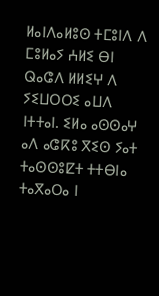ⵍⴰⵏⴷⴰⵍⵓⵙ ⵜⵎⵓⵏⴷ ⴷ ⵎⵓⵍⴰⵢ ⵄⵍⵉ ⴱⵏ ⵕⴰⵛⴷ ⵍⵍⵉⵖ ⴷ ⵢⵉⵡⵔⵔⵉ ⴰⵡⴷ ⵏⵜⵜⴰⵏ. ⵉⵍⴰ ⴰⵙⵙⴰⵖ ⴰⴷ ⴰⵛⴽⵓ ⴳⵉⵙ ⵢⴰⵜ ⵜⴰⵙⵙⵓⵇⵜ ⵜⵜⴱⵏⴰ ⵜⴰⴳⴰⵔⴰ ⵏ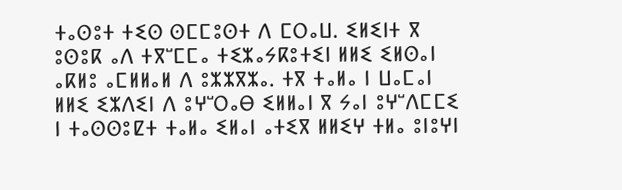ⵜⴰⵙⵓⵜ ⵜⵉⵙ ⵙⵎⵎⵓⵙⵜ ⴷ ⵎⵔⴰⵡ. ⵉⵍⵉⵏⵜ ⴳ ⵓⵙⵓⴽ ⴰⴷ ⵜⴳⵯⵎⵎⴰ ⵜⵉⵣⴰⵢⴽⵓⵜⵉⵏ ⵍⵍⵉ ⵉⵍⵙⴰⵏ ⴰⴽⵍⵓ ⴰⵎⵍⵍⴰⵍ ⴷ ⵓⵣⵣⴳⵣⴰ. ⵜⴳ ⵜⴰⵍⴰ ⵏ ⵡⴰⵎⴰⵏ ⵍⵍⵉ ⵉⵣⴷⵉⵏ ⴷ ⵓⵖⵯⵔⴰⴱ ⵉⵍⵍⴰⵏ ⴳ ⵢⴰⵏ ⵓⵖⵯⴷⵎⵎⵉ ⵏ ⵜⴰⵙⵙⵓⵇⵜ ⵜⴰⵍⴰ ⵉⵍⴰⵏ ⴰⵜⵉⴳ ⵍⵍⵉⵖ ⵜⵍⴰ ⵓⵏⵓⵖⵏ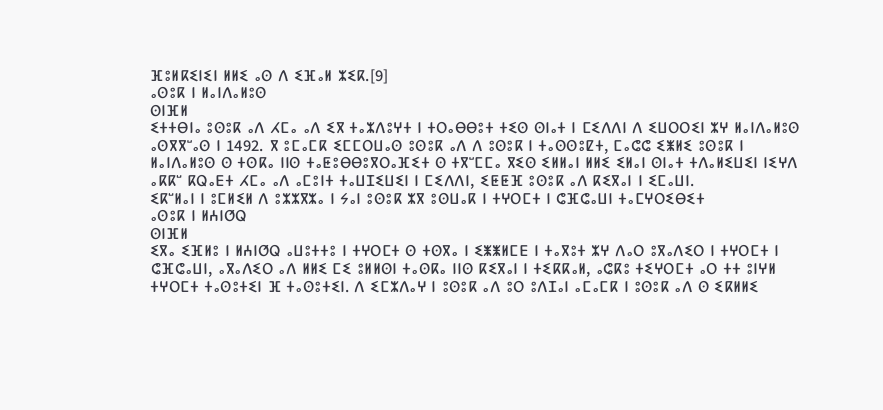ⴼⵓⵍⴽⵉⵏⵉⵏ ⵍⵍⵉ ⴰⵙ ⴷ ⵉⴼⴰⵍ ⵣⵉⴽ.[9]
ⴰⵙⵓⴽ ⵏ ⵍⴰⵏⴷⴰⵍⵓⵙ
ⵙⵏⴼⵍ
ⵉⵜⵜⴱⵏⴰ ⵓⵙⵓⴽ ⴰⴷ ⵃⵎⴰ ⴰⴷ ⵉⴳ ⵜⴰⵣⴷⵓⵖⵜ ⵏ ⵜⵔⴰⴱⴱⵓⵜ ⵜⵉⵙ ⵙⵏⴰⵜ ⵏ ⵎⵉⴷⴷⵏ ⴷ ⵉⵡⵔⵔⵉⵏ ⵣⵖ ⵍⴰⵏⴷⴰⵍⵓⵙ ⴰⵙⴳⴳⵯⴰⵙ ⵏ 1492. ⴳ ⵓⵎⴰⵎⴽ ⵉⵎⵎⵔⵡⴰⵙ ⵓⵙⵓⴽ ⴰⴷ ⴷ ⵓⵙⵓⴽ ⵏ ⵜⴰⵙⵙⵓⵇⵜ, ⵎⴰⵛⵛ ⵉⵥⵍⵉ ⵓⵙⵓⴽ ⵏ ⵍⴰⵏⴷⴰⵍⵓⵙ ⵙ ⵜⵙⴽⴰ ⵏⵏⵙ ⵜⴰⵟⵓⴱⴱⵓⴳⵔⴰⴼⵉⵜ ⵙ ⵜⴳⵯⵎⵎⴰ ⴳⵉⵙ ⵉⵍⵍⴰⵏ ⵍⵍⵉ ⵉⵍⴰⵏ ⵙⵏⴰⵜ ⵜⴷⴰⵍⵉⵡⵉⵏ ⵏⵉⵖⴷ ⴰⴽⴽⵯ ⴽⵕⴰⴹⵜ ⵃⵎⴰ ⴰⴷ ⴰⵎⵓⵏⵜ ⵜⴰⵡⵊⵉⵡⵉⵏ ⵏ ⵎⵉⴷⴷⵏ, ⵉⵟⵟⴼ ⵓⵙⵓⴽ ⴰⴷ ⴽⵉⴳⴰⵏ ⵏ ⵉⵎⴰⵡⵏ.
ⵉⴽⵯⵍⴰⵏ ⵏ ⵓⵎⵍⵉⵍ ⴷ ⵓⵣⵣⴳⵣⴰ ⵏ ⵢⴰⵏ ⵓⵙⵓⴽ ⵣⴳ ⵓⵙⵡⴰⴽ ⵏ ⵜⵖⵔⵎⵜ ⵏ ⵛⴼⵛⴰⵡⵏ ⵜⴰⵎⵖⵔⵉⴱⵉⵜ
ⴰⵙⵓⴽ ⵏ ⵍⵄⵏⵚⵕ
ⵙⵏⴼⵍ
ⵉⴳⴰ ⵉⴼⵍⵓ ⵏ ⵍⵄⵏⵚⵕ ⴰⵡⵓⵜⵜⵓ ⵏ ⵜⵖⵔⵎⵜ ⵙ ⵜⵙⴳⴰ ⵏ ⵉⵥⵥⵍⵎⴹ ⵏ ⵜⴰⴳⵓⵜ ⵣⵖ ⴷⴰⵔ ⵓⴳⴰⴷⵉⵔ ⵏ ⵜⵖⵔⵎⵜ ⵏ ⵛⴼⵛⴰⵡⵏ, ⴰⴳⴰⴷⵉⵔ ⴰⴷ ⵍⵍⵉ ⵎⵉ ⵓⵍⵍⵙⵏ ⵜⴰⵙⴽⴰ ⵏⵏⵙ ⴽⵉⴳⴰⵏ ⵏ ⵜⵉⴽⴽⴰⵍ, ⴰⵛⴽⵓ ⵜⵉⵖⵔⵎⵜ ⴰⵔ ⵜⵜ ⵓⵏⵖⵍ ⵜⵖⵔⵎⵜ ⵜⴰⵙⵓⵜⵉⵏ ⴼ ⵜⴰⵙⵓⵜⵉⵏ. ⴷ ⵉⵎⵣⴷⴰⵖ ⵏ ⵓⵙⵓⴽ ⴰⴷ ⵓⵔ ⵓⴷⵊⴰⵏ ⴰⵎⴰⵎⴽ ⵏ ⵓⵙⵓⴽ ⴰⴷ ⵙ ⵉⴽⵍⵍⵉ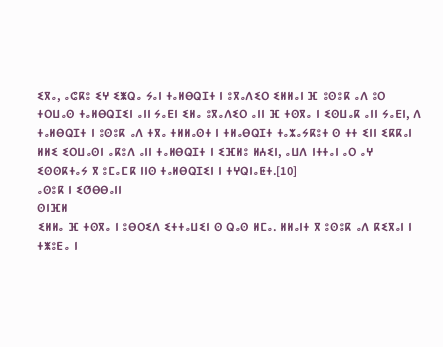ⵉⴳⴰ, ⴰⵛⴽⵓ ⵉⵖ ⵉⵥⵕⴰ ⵢⴰⵏ ⵜⴰⵍⴱⵕⵊⵜ ⵏ ⵓⴳⴰⴷⵉⵔ ⵉⵍⵍⴰⵏ ⴼ ⵓⵙⵓⴽ ⴰⴷ ⵓⵔ ⵜⵔⵡⴰⵙ ⵜⴰⵍⴱⵕⵊⵉⵏ ⴰⵏⵏ ⵢⴰⴹⵏ ⵉⵍⴰ ⵓⴳⴰⴷⵉⵔ ⴰⵏⵏ ⴼ ⵜⵙⴳⴰ ⵏ ⵉⵙⵡⴰⴽ ⴰⵏⵏ ⵢⴰⴹⵏ, ⴷ ⵜⴰⵍⴱⵕⵊⵜ ⵏ ⵓⵙⵓⴽ ⴰⴷ ⵜⴳⴰ ⵜⵍⵍⴰⵙⵜ ⵏ ⵜⵍⴰⴱⵕⵊⵜ ⵜⴰⵣⴰⵢⴽⵓⵜ ⵙ ⵜⵜ ⵉⵏⵏ ⵉⴽⴽⴰⵏ ⵍⵍⵉ ⵉⵔⵡⴰⵙⵏ ⴰⴽⵓⴷ ⴰⵏⵏ ⵜⴰⵍⴱⵕⵊⵜ ⵏ ⵉⴼⵍⵓ ⵍⵄⵉⵏ, ⴰⵡⴷ ⵏⵜⵜⴰⵏ ⴰⵔ ⴰⵖ ⵉⵙⵙⴽⵜⴰⵢ ⴳ ⵓⵎⴰⵎⴽ ⵏⵏⵙ ⵜⴰⵍⴱⵕⵊⵉⵏ ⵏ ⵜⵖⵕⵏⴰⵟⵜ.[10]
ⴰⵙⵓⴽ ⵏ ⵉⵚⴱⴱⴰⵏⵏ
ⵙⵏⴼⵍ
ⵉⵍⵍⴰ ⴼ ⵜⵙⴳⴰ ⵏ ⵓⴱⵔⵉⴷ ⵉⵜⵜⴰⵡⵉⵏ ⵙ ⵕⴰⵙ ⵍⵎⴰ. ⵍⵍⴰⵏⵜ ⴳ ⵓⵙⵓⴽ ⴰⴷ ⴽⵉⴳⴰⵏ ⵏ ⵜⵥⵓⴹⴰ ⵏ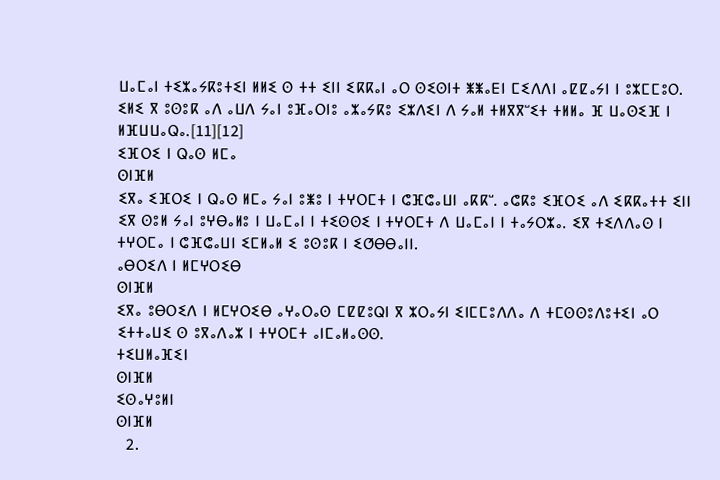ⵡⴰⵎⴰⵏ ⵜⵉⵣⴰⵢⴽⵓⵜⵉⵏ ⵍⵍⵉ ⵙ ⵜⵜ ⵉⵏⵏ ⵉⴽⴽⴰⵏ ⴰⵔ ⵙⵉⵙⵏⵜ ⵥⵥⴰⴹⵏ ⵎⵉⴷⴷⵏ ⴰⵇⵇⴰⵢⵏ ⵏ ⵓⵣⵎⵎⵓⵔ. ⵉⵍⵉ ⴳ ⵓⵙⵓⴽ ⴰⴷ ⴰⵡⴷ ⵢⴰⵏ ⵓⴼⴰⵔⵏⵓ ⴰⵣⴰⵢⴽⵓ ⵉⵣⴷⵉⵏ ⴷ ⵢⴰⵍ ⵜⵍⴳⴳⵯⵉⵜ ⵜⵍⵍⴰ ⴼ ⵡⴰⵙⵉⴼ ⵏ ⵍⴼⵡⵡⴰⵕⴰ.[11][12]
ⵉⴼⵔⵉ ⵏ ⵕⴰⵙ ⵍⵎⴰ
ⵙⵏⴼⵍ
ⵉⴳⴰ ⵉⴼⵔⵉ ⵏ ⵕⴰⵙ ⵍⵎⴰ ⵢⴰⵏ ⵓⵥⵓ ⵏ ⵜⵖⵔⵎⵜ ⵏ ⵛⴼⵛⴰⵡⵏ ⴰⴽⴽⵯ. ⴰⵛⴽⵓ ⵉⴼⵔⵉ ⴰⴷ ⵉⴽⴽⴰⵜⵜ ⵉⵏⵏ ⵉⴳ ⵙⵓⵍ ⵢⴰⵏ ⵓⵖⴱⴰⵍⵓ ⵏ ⵡⴰⵎⴰⵏ ⵏ ⵜⵉⵙⵙⵉ ⵏ ⵜⵖⵔⵎⵜ ⴷ ⵡⴰⵎⴰⵏ ⵏ ⵜⴰⵢⵔⵣⴰ. ⵉⴳ ⵜⵉⴷⴷⴰⵙ ⵏ ⵜⵖⵔⵎⴰ ⵏ ⵛⴼⵛⴰⵡⵏ ⵉⵎⵍⴰⵍ ⵉ ⵓⵙⵓⴽ ⵏ ⵉⵚⴱⴱⴰⵏⵏ.
ⴰⴱⵔⵉⴷ ⵏ ⵍⵎⵖⵔⵉⴱ
ⵙⵏⴼⵍ
ⵉⴳⴰ ⵓⴱⵔⵉⴷ ⵏ ⵍⵎⵖⵔⵉⴱ ⴰⵖⴰⵔⴰⵙ ⵎⵇⵇⵓⵕⵏ ⴳ ⵣⵔⴰⵢⵏ ⵉⵏⵎⵎⵓⴷⴷⴰ ⴷ ⵜⵎⵙⵙⵓⴷⵓⵜⵉⵏ ⴰⵔ ⵉⵜⵜⴰⵡⵉ ⵙ ⵓⴳⴰⴷⴰⵣ ⵏ ⵜⵖⵔⵎⵜ ⴰⵏⵎⴰⵍⴰⵙⵙ.
ⵜⵉⵡⵍⴰⴼⵉⵏ
ⵙⵏⴼⵍ
ⵉⵙⴰⵖⵓⵍⵏ
ⵙⵏⴼⵍ
  2.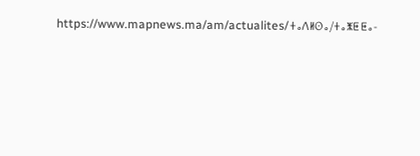https://www.mapnews.ma/am/actualites/ⵜⴰⴷⵍⵙⴰ/ⵜⴰⵥⵟⵟⴰ-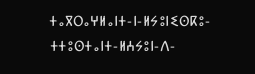ⵜⴰⴳⵔⴰⵖⵍⴰⵏⵜ-ⵏ-ⵍⵢⵓⵏⵉⵙⴽⵓ-ⵜⵜⵓⵙⵜⴰⵏⵜ-ⵍⵄⵢⵓⵏ-ⴷ-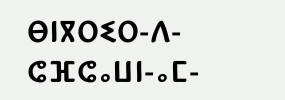ⴱⵏⴳⵔⵉⵔ-ⴷ-ⵛⴼⵛⴰⵡⵏ-ⴰⵎ-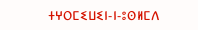ⵜⵖⵔⵎⵉⵡⵉⵏ-ⵏ-ⵓⵙⵍⵎⴷ